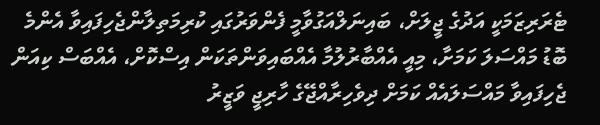ޓެރަރިޒަމަކީ އަދުގެ ޖީލަށް، ބައިނަލްއަގުވާމީ ފެންވަރުގައި ކުރިމަތިލާންޖެހިފައިވާ އެންމެ ބޮޑު މައްސަލަ ކަމަށާ، މިއީ އެއްބާރުލުމާ އެއްބައިވަންތަކަން އިސްކޮށް، އެއްބަސް ކިއަން ޖެހިފައިވާ މައްސަލައެއް ކަމަށް ދިވެހިރާއްޖޭގެ ހާރިޖީ ވަޒީރު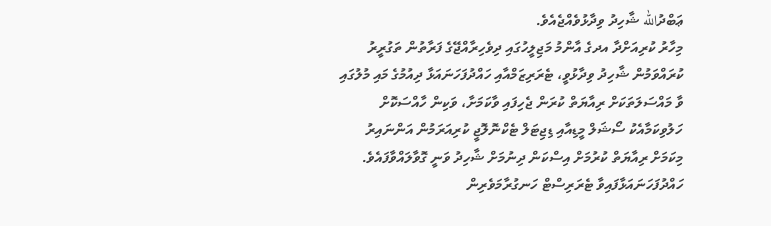ޢަބްދުالله ޝާހިދު ވިދާޅުވެއްޖެއެވެ.
މިހާރު ކުރިއަށްދާ އދގެ އާންމު މަޖިލީހުގައި ދިވެހިރާއްޖޭގެ ފަރާތުން ތަގުރީރު ކުރައްވަމުން ޝާހިދު ވިދާޅުވީ، ޓެރަރިޒަމްއާއި ހައްދުފަހަނައަޅާ ދިއުމުގެ މައި މުލުގައި ވާ މައްސަލަތަކަށް ރިއާޔަތް ކުރަން ޖެހިފައި ވާކަމަށާ، ވަކިން ހާއްސަކޮށް ހަލުވިކަމާއެކު ސޯޝަލް މީޑިއާއި ޑިޖިޓަލް ޓެކްނޮލޮޖީ ކުރިއަރަމުން އަންނައިރު މިކަމަށް ރިއާޔަތް ކުރުމަށް އިސްކަން ދިނުމަށް ޝާހިދު ވަނީ ގޮވާލައްވާފައެވެ.
ހައްދުފަހަނައަޅާފައިވާ ޓެރަރިސްޓް ހަނގުރާމަވެރިން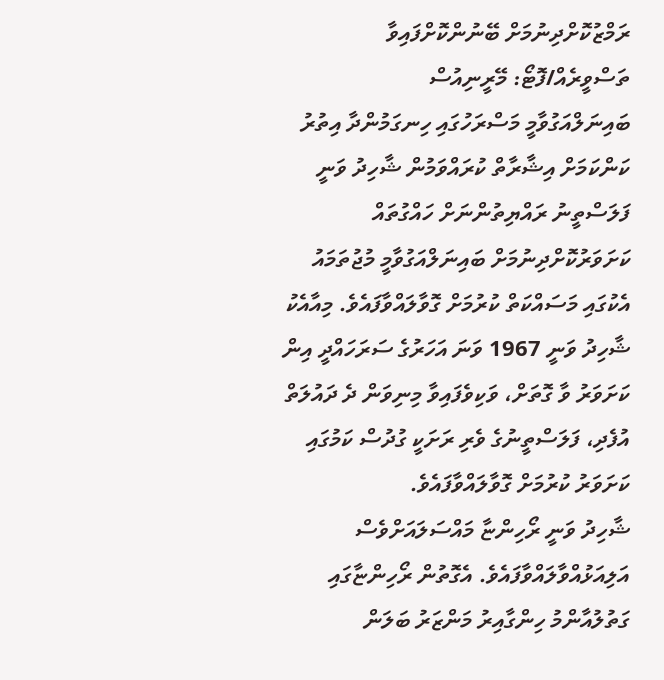ރަމްޒުކޮށްދިނުމަށް ބޭނުންކޮށްފައިވާ ތަސްވީރެއް/ފޮޓޯ: މޭރީނިއުސް
ބައިނަލްއަގުވާމީ މަސްރަހުގައި ހިނގަމުންދާ އިތުރު ކަންކަމަށް އިޝާރާތް ކުރައްވަމުން ޝާހިދު ވަނީ ފަލަސްތީނު ރައްޔިތުންނަށް ހައްގުތައް ކަށަވަރުކޮށްދިނުމަށް ބައިނަލްއަގުވާމީ މުޖުތަމައު އެކުގައި މަސައްކަތް ކުރުމަށް ގޮވާލައްވާފައެވެ. މިއާއެކު ޝާހިދު ވަނީ 1967 ވަނަ އަހަރުގެ ސަރަހައްދީ އިން ކަށަވަރު ވާ ގޮތަށް، ވަކިވެފައިވާ މިނިވަން ދެ ދައުލަތް އުފެދި، ފަލަސްތީނުގެ ވެރި ރަށަކީ ގުދުސް ކަމުގައި ކަށަވަރު ކުރުމަށް ގޮވާލައްވާފައެވެ.
ޝާހިދު ވަނީ ރޯހިންޏާ މައްސަލައަށްވެސް އަލިއަޅުއްވާލައްވާފައެވެ. އެގޮތުން ރޯހިންޏާގައި ގަތުލުއާންމު ހިންގާއިރު މަންޒަރު ބަލަން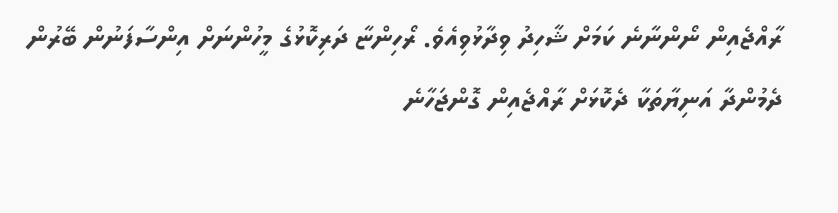ރާއްޖެއިން ނޯންނާނެ ކަމަށް ޝާހިދު ވިދާޅުވިއެވެ. ރޯހިންޏާ ދަރިކޮޅުގެ މީހުންނަށް އިންސާފަނުން ބޭރުން ދެމުންދާ އަނިޔާތަކާ ދެކޮޅަށް ރާއްޖެއިން ގޮންޖަހާނެ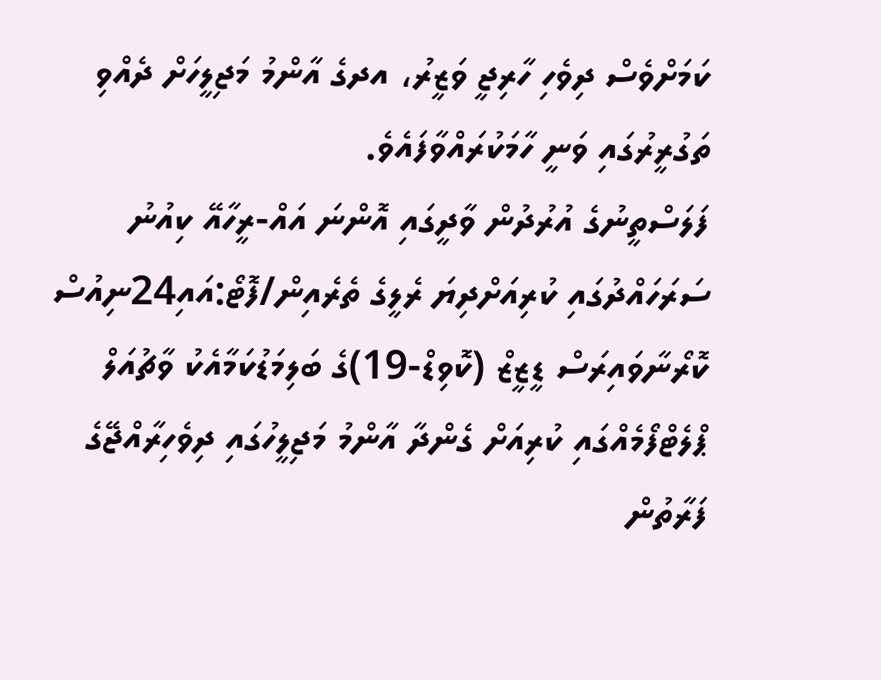ކަމަށްވެސް ދިވެހި ހާރިޖީ ވަޒީރު، އދގެ އާންމު މަޖިލީހަށް ދެއްވި ތަގުރީރުގައި ވަނީ ހާމަކުރައްވާފައެވެ.
ފަލަސްތީނުގެ އުރުދުން ވާދީގައި އޮންނަ އައް-ރީހާއޭ ކިއުނު ސަރަހައްދުގައި ކުރިއަށްދިޔަ ރެލީގެ ތެރެއިން/ފޮޓޯ:އައި24ނިއުސް
ކޮރޯނާވައިރަސް ޑީޒީޒް (ކޮވިޑް-19)ގެ ބަލިމަޑުކަމާއެކު ވާޗުއަލް ޕްލެޓްފޯމެއްގައި ކުރިއަށް ގެންދާ އާންމު މަޖިލީހުގައި ދިވެހިރާއްޖޭގެ ފަރާތުން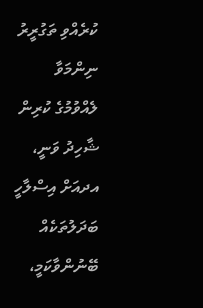ކުރެއްވި ތަގުރީރު ނިންމަވާ ލެއްވުމުގެ ކުރިން ޝާހިދު ވަނީ، އދއަށް އިސްލާހީ ބަދަލުތަކެއް ބޭނުންވާކަމީ،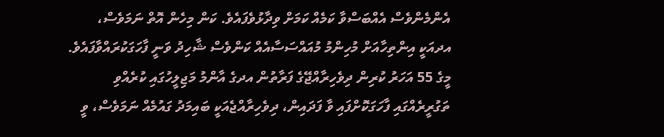އެންމެންވެސް އެއްބަސްވާ ކަމެއް ކަމަށް ވިދާޅުވެފައެވެ. ކަން މިހެން އޮތް ނަމަވެސް، އދއަކީ އިންތިހާއަށް މުހިންމު މުއައްސަސާއެއް ކަންވެސް ޝާހިދު ވަނީ ފާހަގަކުރައްވާފައެވެ. މީގެ 55 އަހަރު ކުރިން ދިވެހިރާއްޖޭގެ ފަރާތުން އދގެ އާންމު މަޖިލީހުގައި ކުރެއްވި ތަގުރީރެއްގައި ފާހަގަކޮށްފައި ވާ ފަދައިން، ދިވެހިރާއްޖެއަކީ ބައިމަދު ގައުމެއް ނަމަވެސް، ވީ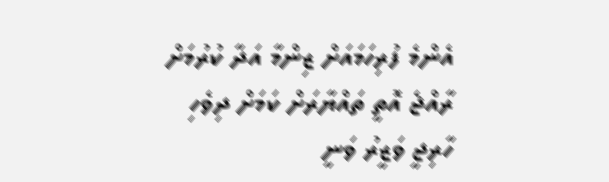އެންމެ ފުރިހަމައަށް ޒިންމާ އަދާ ކުރުމަށް ރާއްޖެ އޮތީ ތައްޔާރަށް ކަމަށް ދިވެހި ހާރިޖީ ވަޒީރު ވަނީ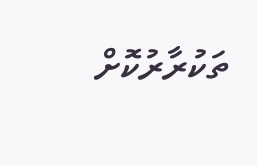ތަކުރާރުކޮށް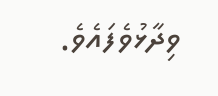ވިދާޅުވެފައެވެ.